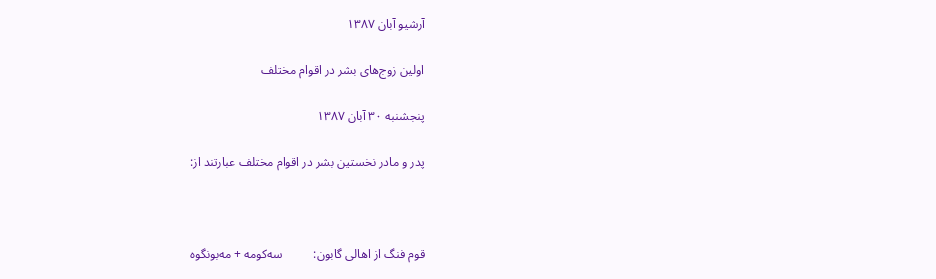آرشیو آبان ۱۳۸۷

اولین زوج‌های بشر در اقوام مختلف

پنجشنبه ۳۰ آبان ۱۳۸۷

پدر و مادر نخستین بشر در اقوام مختلف عبارتند از:



قوم فنگ از اهالی گابون:          سه‌کومه + مه‌بونگوه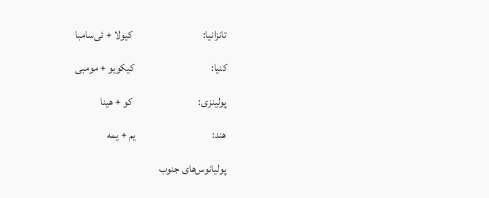تانزانیا:                                 کیولا + ئی‌سامبا

کنیا:                                    کیکویو + مومبی

پولینزی:                               کو + هینا

هند:                                    یم + یمه

پولیانوس‌های جنوب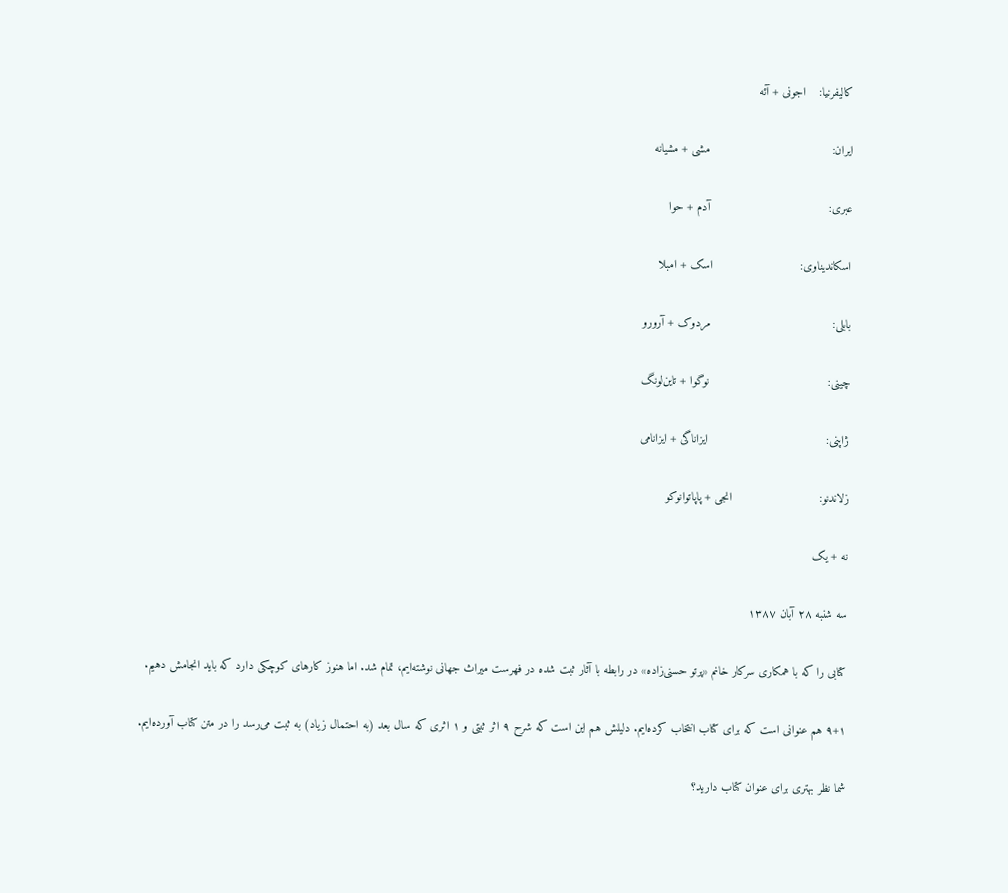کالیفرنیا:    اجونی + آئه

ایران:                                   مشی + مشیانه

عبری:                                  آدم + حوا

اسکاندیناوی:                         اسک + امبلا

بابلی:                                   مردوک + آرورو

چینی:                                  نوگوا + تاین‌لونگ

ژاپنی:                                  ایزاناگی + ایزانامی

زلاندنو:                         انجی + پاپاتوانوکو

نه + یک

سه شنبه ۲۸ آبان ۱۳۸۷

کتابی را که با همکاری سرکار خانم «پرتو حسنی‌زاده» در رابطه با آثار ثبت شده در فهرست میراث جهانی نوشته‌ایم، تمام شد. اما هنوز کارهای کوچکی دارد که باید انجامش دهیم.

۹+۱ هم عنوانی است که برای کتاب انتخاب کرده‌ایم. دلیلش هم این است که شرح ۹ اثر ثبتی و ۱ اثری که سال بعد (به احتمال زیاد) به ثبت می‌رسد را در متن کتاب آورده‌ایم.

شما نظر بهتری برای عنوان کتاب دارید؟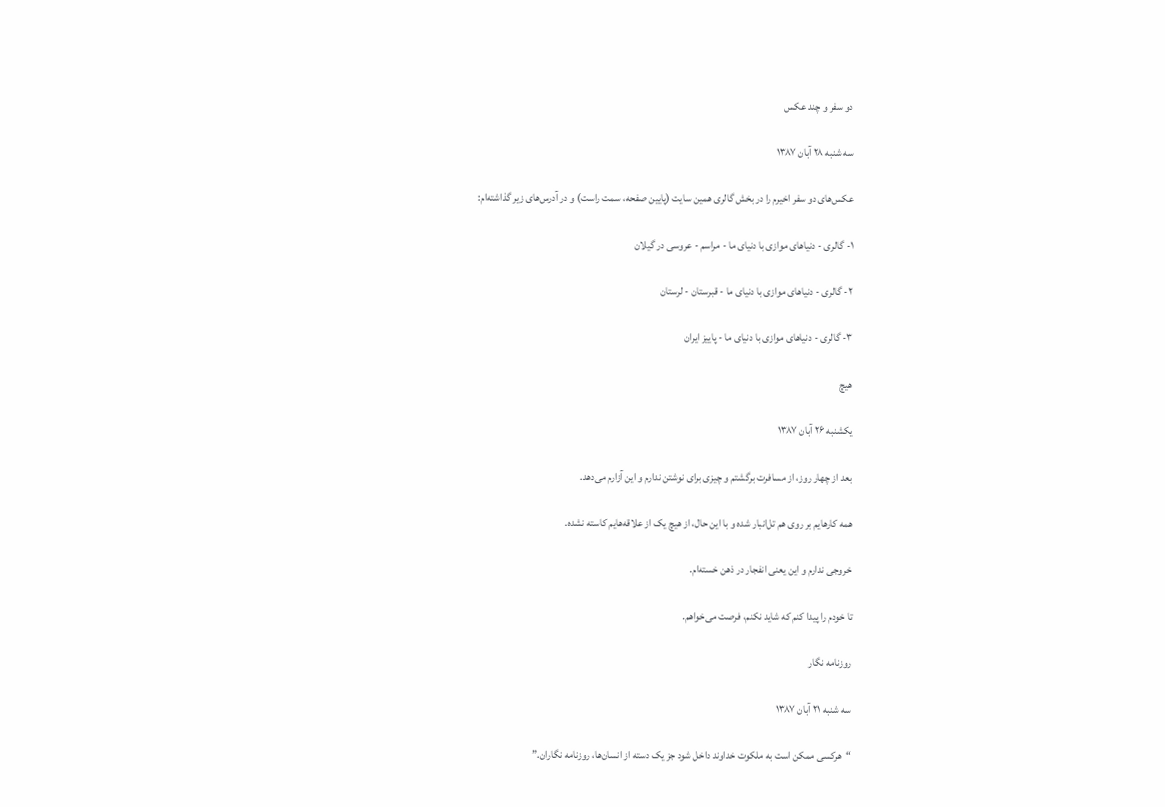دو سفر و چند عکس

سه شنبه ۲۸ آبان ۱۳۸۷

عکس‌های دو سفر اخیرم را در بخش گالری همین سایت (پایین صفحه، سمت راست) و در آدرس‌های زیر گذاشته‌ام:

۱- گالری - دنیاهای موازی با دنیای ما - مراسم - عروسی در گیلان

۲- گالری - دنیاهای موازی با دنیای ما - قبرستان - لرستان

۳- گالری - دنیاهای موازی با دنیای ما - پاییز ایران

هیچ

یکشنبه ۲۶ آبان ۱۳۸۷

بعد از چهار روز، از مسافرت برگشتم و چیزی برای نوشتن ندارم و این آزارم می‌دهد.

همه کارهایم بر روی هم تل‌انبار شده و با این حال، از هیچ یک از علاقه‌هایم کاسته نشده.

خروجی ندارم و این یعنی انفجار در ذهن خسته‌ام.

تا خودم را پیدا کنم که شاید نکنم، فرصت می‌خواهم.

روزنامه نگار

سه شنبه ۲۱ آبان ۱۳۸۷

“هرکسی ممکن است به ملکوت خداوند داخل شود جز یک دسته از انسان‌ها، روزنامه نگاران.”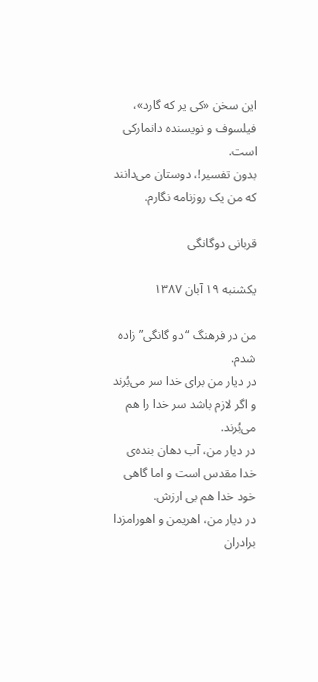این سخن «کی یر که گارد»، فیلسوف و نویسنده دانمارکی است.
بدون تفسیر!، دوستان می‌دانند که من یک روزنامه نگارم.

قربانی دوگانگی

یکشنبه ۱۹ آبان ۱۳۸۷

من در فرهنگ “دو گانگی” زاده شدم.
در دیار من برای خدا سر می‌بُرند و اگر لازم باشد سر خدا را هم می‌بُرند.
در دیار من، آب دهان بنده‌ی خدا مقدس است و اما گاهی خود خدا هم بی ارزش.
در دیار من، اهریمن و اهورامزدا برادران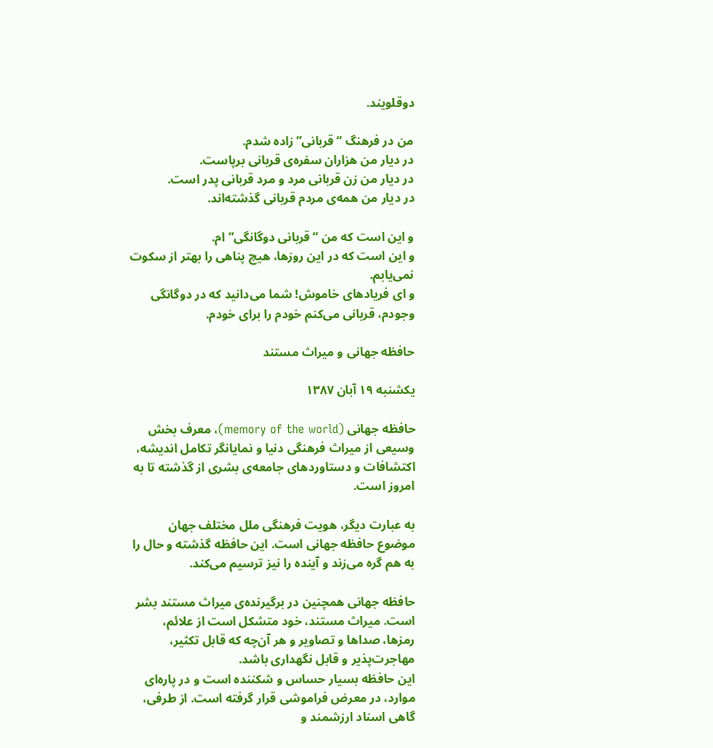دوقلویند.

من در فرهنگ “قربانی” زاده شدم.
در دیار من هزاران سفره‌ی قربانی برپاست.
در دیار من زن قربانی مرد و مرد قربانی پدر است.
در دیار من همه‌ی مردم قربانی گذشته‌اند.

و این است که من “قربانی دوگانگی”ام.
و این است که در این روزها، هیچ پناهی را بهتر از سکوت نمی‌یابم.
و ای فریادهای خاموش! شما می‌دانید که در دوگانگی وجودم، قربانی می‌کنم خودم را برای خودم.

حافظه جهانی و میراث مستند

یکشنبه ۱۹ آبان ۱۳۸۷

حافظه جهانی (memory of the world)، معرف بخش وسیعی از میراث فرهنگی دنیا و نمایانگر تکامل اندیشه، اکتشافات و دستاوردهای جامعه‌ی بشری از گذشته تا به امروز است.

به عبارت دیگر، هویت فرهنگی ملل مختلف جهان موضوع حافظه جهانی است. این حافظه گذشته و حال را به هم گره می‌زند و آینده را نیز ترسیم می‌کند.

حافظه جهانی همچنین در برگیرنده‌ی میراث مستند بشر است. میراث مستند، خود متشکل است از علائم، رمزها، صداها و تصاویر و هر آن‌چه که قابل تکثیر، مهاجرت‌پذیر و قابل نگهداری باشد.
این حافظه بسیار حساس و شکننده است و در پاره‌ای موارد، در معرض فراموشی قرار گرفته است. از طرفی، گاهی اسناد ارزشمند و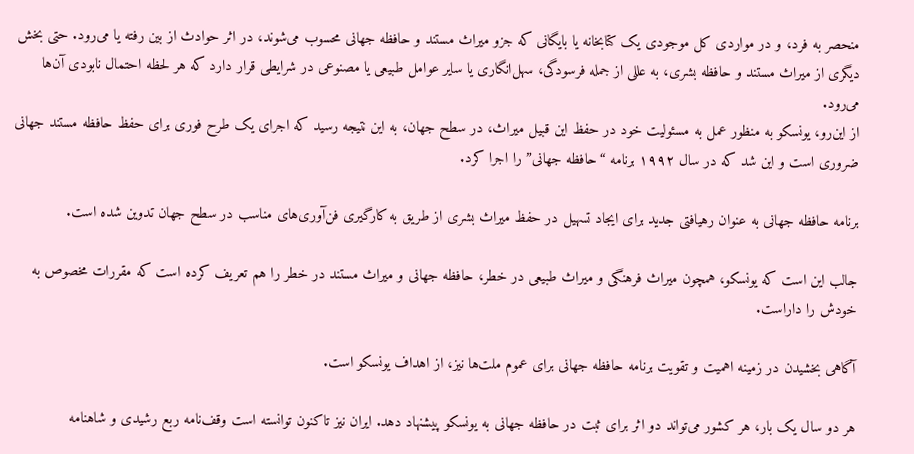منحصر به فرد، و در مواردی کل موجودی یک کتابخانه یا بایگانی که جزو میراث مستند و حافظه جهانی محسوب می‌شوند، در اثر حوادث از بین رفته یا می‌رود. حتی بخش دیگری از میراث مستند و حافظه بشری، به عللی از جمله فرسودگی، سهل‌انگاری یا سایر عوامل طبیعی یا مصنوعی در شرایطی قرار دارد که هر لحظه احتمال نابودی آن‌ها می‌رود.
از این‌رو، یونسکو به منظور عمل به مسئولیت خود در حفظ این قبیل میراث، در سطح جهان، به این نتیجه رسید که اجرای یک طرح فوری برای حفظ حافظه مستند جهانی ضروری است و این شد که در سال ۱۹۹۲ برنامه “حافظه جهانی” را اجرا کرد.

برنامه حافظه جهانی به عنوان رهیافتی جدید برای ایجاد تسهیل در حفظ‌ میراث بشری از طریق به کارگیری فن‌آوری‌های مناسب در سطح جهان تدوین شده است.

جالب این است که یونسکو، همچون میراث فرهنگی و میراث طبیعی در خطر، حافظه جهانی و میراث مستند در خطر را هم تعریف کرده است که مقررات مخصوص به خودش را داراست.

آگاهی بخشیدن در زمینه اهمیت و تقویت برنامه حافظه جهانی برای عموم ملت‌ها نیز، از اهداف یونسکو است.

هر دو سال یک بار، هر کشور می‌تواند دو اثر برای ثبت در حافظه جهانی به یونسکو پیشنهاد دهد. ایران نیز تاکنون توانسته است وقف‌نامه ربع رشیدی و شاهنامه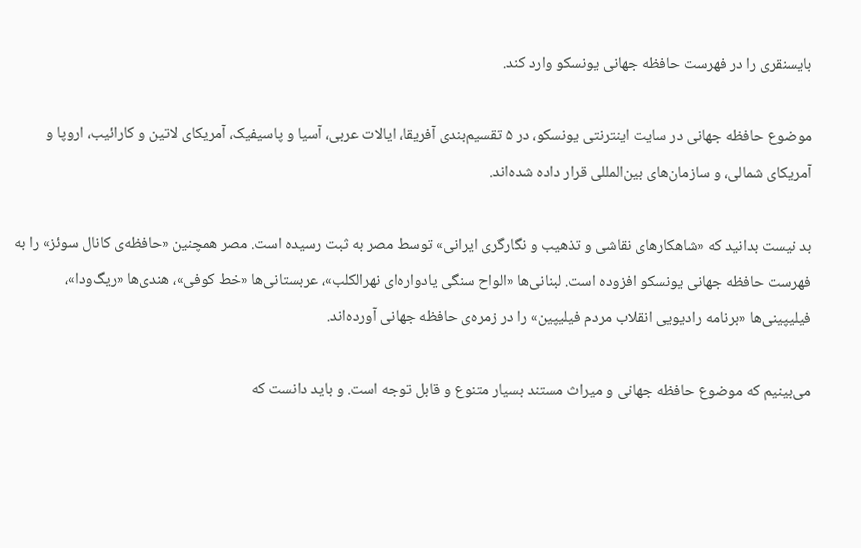بایسنقری را در فهرست حافظه جهانی یونسکو وارد کند.

موضوع حافظه جهانی در سایت اینترنتی یونسکو، در ۵ تقسیم‌بندی آفریقا، ایالات عربی، آسیا و پاسیفیک، آمریکای لاتین و کارائیب، اروپا و آمریکای شمالی، و سازمان‌های بین‌المللی قرار داده شده‌اند.

بد نیست بدانید که «شاهکارهای نقاشی و تذهیب و نگارگری ایرانی» توسط مصر به ثبت رسیده است. مصر همچنین «حافظه‌ی کانال سوئز» را به فهرست حافظه جهانی یونسکو افزوده است. لبنانی‌ها «الواح سنگی یادواره‌ای نهرالکلب»، عربستانی‌ها «خط کوفی»، هندی‌ها «ریگ‌ودا»، فیلیپینی‌ها «برنامه رادیویی انقلاب مردم فیلیپین» را در زمره‌ی حافظه جهانی آورده‌اند.

می‌بینیم که موضوع حافظه جهانی و میراث مستند بسیار متنوع و قابل توجه است. و باید دانست که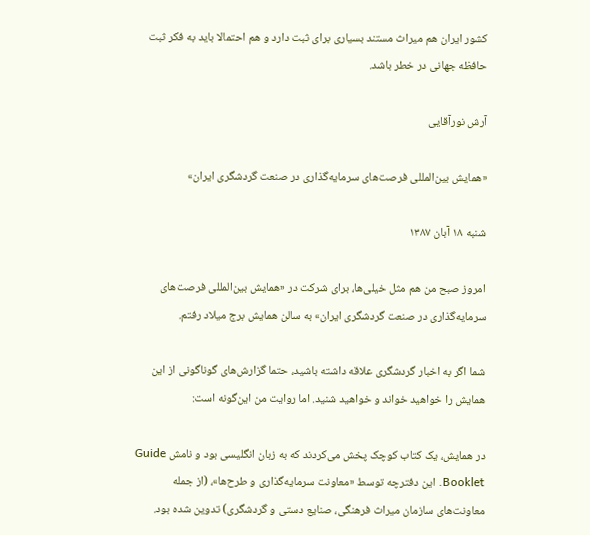کشور ایران هم میراث مستند بسیاری برای ثبت دارد و هم احتمالا باید به فکر ثبت حافظه جهانی در خطر باشد.

آرش نورآقایی

«همایش بین‌المللی فرصت‌های سرمایه‌گذاری در صنعت گردشگری ایران»

شنبه ۱۸ آبان ۱۳۸۷

امروز صبح من هم مثل خیلی‌ها، برای شرکت در «همایش بین‌المللی فرصت‌های سرمایه‌گذاری در صنعت گردشگری ایران» به سالن همایش برج میلاد رفتم.

شما اگر به اخبار گردشگری علاقه داشته باشید، حتما گزارش‌های گوناگونی از این همایش را خواهید خواند و خواهید شنید. اما روایت من این‌گونه است:

در همایش، یک کتاب کوچک پخش می‌کردند که به زبان انگلیسی بود و نامش Guide Booklet. این دفترچه توسط «معاونت سرمایه‌گذاری و طرح‌ها»، (از جمله معاونت‌های سازمان میراث فرهنگی، صنایع دستی و گردشگری) تدوین شده بود.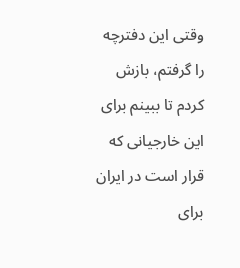وقتی این دفترچه را گرفتم، بازش کردم تا ببینم برای این خارجیانی که قرار است در ایران برای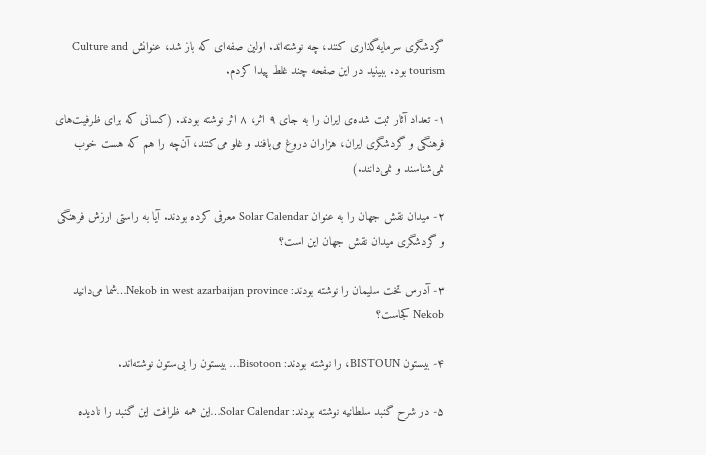گردشگری سرمایه‌گذاری کنند، چه نوشته‌اند. اولین صفه‌ای که باز شد، عنوانش Culture and tourism بود. ببینید در این صفحه چند غلط پیدا کردم.

۱- تعداد آثار ثبت شده‌ی ایران را به جای ۹ اثر، ۸ اثر نوشته بودند. (کسانی که برای ظرفیت‌های فرهنگی و گردشگری ایران، هزاران دروغ می‌بافند و غلو می‌کنند، آن‌چه را هم که هست خوب نمی‌شناسند و نمی‌دانند.)

۲- میدان نقش جهان را به عنوان Solar Calendar معرفی کرده بودند. آیا به راستی ارزش فرهنگی و گردشگری میدان نقش جهان این است؟

۳- آدرس تخت سلیمان را نوشته بودند: Nekob in west azarbaijan province…شما می‌دانید Nekob کجاست؟

۴- بیستون BISTOUN، را نوشته بودند: Bisotoon… بیستون را بی‌ستون نوشته‌اند.

۵- در شرح گنبد سلطانیه نوشته بودند: Solar Calendar…این همه ظرافت این گنبد را نادیده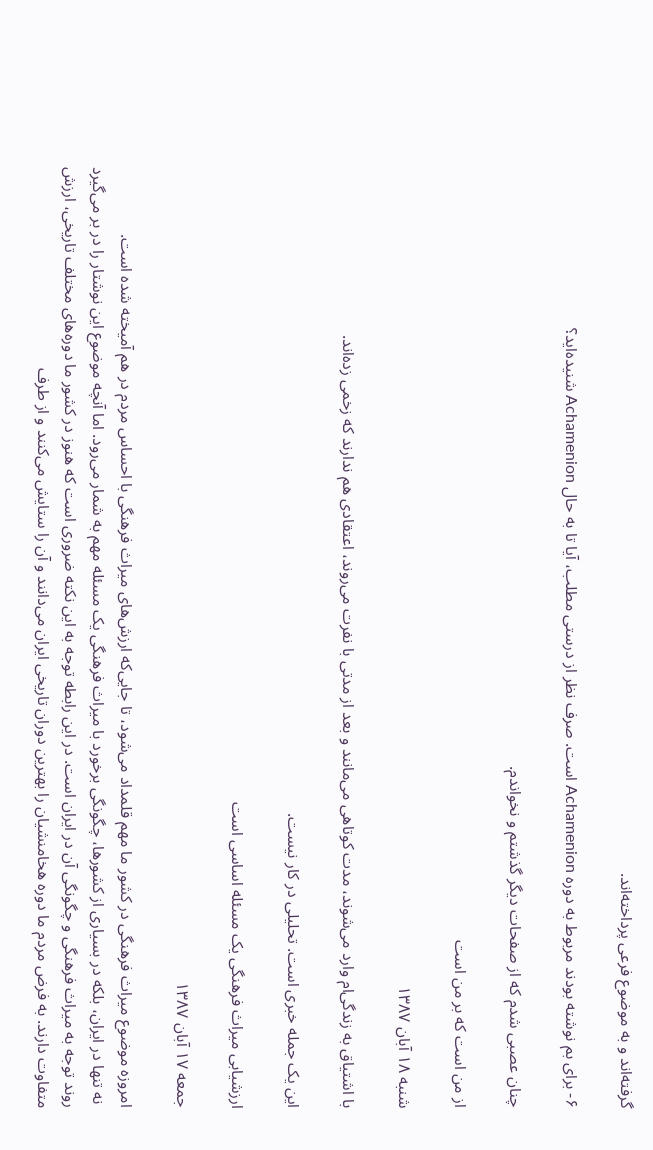گرفته‌اند و به موضوع فرعی پرداخته‌اند.

۶- برای بم نوشته بودند مربوط به دوره Achamenion است. صرف نظر از درستی مطلب، آیا تا به حال Achamenion شنیده‌اید؟

چنان عصبی شدم که از صفحات دیگر گذشتم و نخواندم.

از من است که بر من است

شنبه ۱۸ آبان ۱۳۸۷

با اشتیاق به زندگی‌ام وارد می‌شوند، مدت کوتاهی می‌مانند و بعد از مدتی با نفرت می‌روند، اعتقادی هم ندارند که زخمی زده‌اند.

این یک جمله خبری است. تحلیلی در کار نیست.

ارزشیابی میراث فرهنگی یک مسئله اساسی است

جمعه ۱۷ آبان ۱۳۸۷

امروزه موضوع میراث فرهنگی در کشور ما مهم قلمداد می‌شود، تا جایی‌که‌ ارزش‌های میراث فرهنگی با احساس مردم در هم آمیخته شده است.
 نه تنها در ایران، بلکه در بسیاری از کشورها، چگونگی برخورد با میراث فرهنگی یک مسئله مهم به شمار می‌رود. اما آنچه موضوع این نوشتار را در بر می‌گیرد روند توجه به میراث فرهنگی و چگونگی آن در ایران است. در این رابطه توجه به این نکته ضروری است که هنوز در کشور ما دوره‌های مختلف تاریخی، ارزش متفاوت دارند. به فرض مردم ما دوره هخامنشیان را بهترین دوران تاریخی ایران می‌دانند و آن را ستایش می‌کنند و از طرف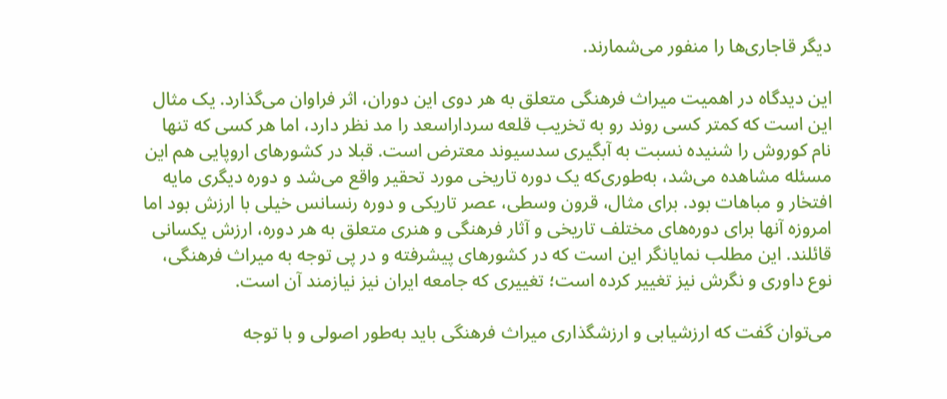دیگر قاجاری‌ها را منفور می‌شمارند.

این دیدگاه در اهمیت میراث فرهنگی متعلق به هر دوی این دوران، اثر فراوان می‌گذارد. یک مثال این است که کمتر کسی روند رو به تخریب قلعه سرداراسعد را مد نظر دارد، اما هر کسی که تنها نام کوروش را شنیده نسبت به آبگیری سدسیوند معترض است. قبلا در کشورهای اروپایی هم این مسئله مشاهده می‌‌‌شد، به‌طوری‌که یک دوره‌ تاریخی مورد تحقیر واقع می‌شد و دوره دیگری مایه افتخار و مباهات بود. برای مثال، قرون وسطی، عصر تاریکی و دوره رنسانس خیلی با ارزش بود اما امروزه آنها برای دوره‌های مختلف تاریخی و آثار فرهنگی و هنری متعلق به هر دوره، ارزش یکسانی قائلند. این مطلب نمایانگر این است که در کشورهای پیشرفته و در پی توجه به میراث فرهنگی، نوع داوری و نگرش نیز تغییر کرده است؛ تغییری که جامعه ایران نیز نیازمند آن است.

می‌توان گفت که ارزشیابی و ارزشگذاری میراث فرهنگی باید به‌طور اصولی و با توجه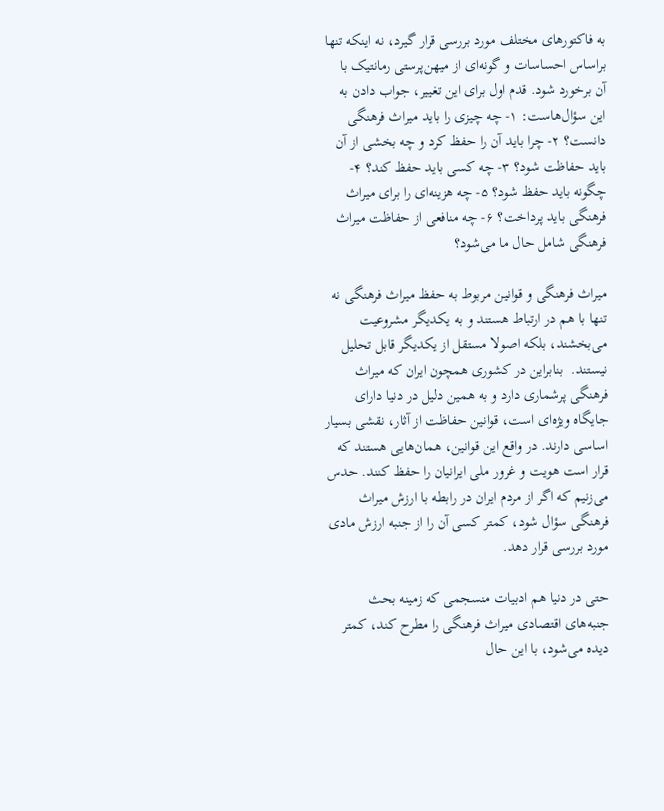به فاکتورهای مختلف مورد بررسی قرار گیرد، نه اینکه تنها براساس احساسات و گونه‌ای از میهن‌پرستی رمانتیک با آن ‌برخورد شود. قدم اول برای این تغییر، جواب دادن به این سؤال‌هاست: ۱- چه چیزی را باید میراث فرهنگی دانست؟ ۲- چرا باید آن را حفظ کرد و چه بخشی از آن باید حفاظت شود؟ ۳- چه کسی باید حفظ کند؟ ۴- چگونه باید حفظ شود؟ ۵- چه هزینه‌ای را برای میراث فرهنگی باید پرداخت؟ ۶- چه منافعی از حفاظت میراث فرهنگی شامل حال ما می‌شود؟

میراث فرهنگی و قوانین مربوط به حفظ میراث فرهنگی نه تنها با هم در ارتباط هستند و به یکدیگر مشروعیت می‌بخشند، بلکه اصولا مستقل از یکدیگر قابل تحلیل نیستند.  بنابراین در کشوری همچون ایران که میراث فرهنگی پرشماری دارد و به همین دلیل در دنیا دارای جایگاه ویژه‌ای است، قوانین حفاظت از آثار، نقشی بسیار اساسی دارند. در واقع این قوانین، همان‌هایی هستند که قرار است هویت و غرور ملی ایرانیان را حفظ کنند. حدس می‌زنیم که اگر از مردم ایران در رابطه با ارزش میراث فرهنگی سؤال شود، کمتر کسی آن را از جنبه ارزش مادی مورد بررسی قرار دهد.

حتی در دنیا هم ادبیات منسجمی که زمینه بحث‌ جنبه‌های اقتصادی میراث فرهنگی را مطرح کند، کمتر دیده می‌شود، با این حال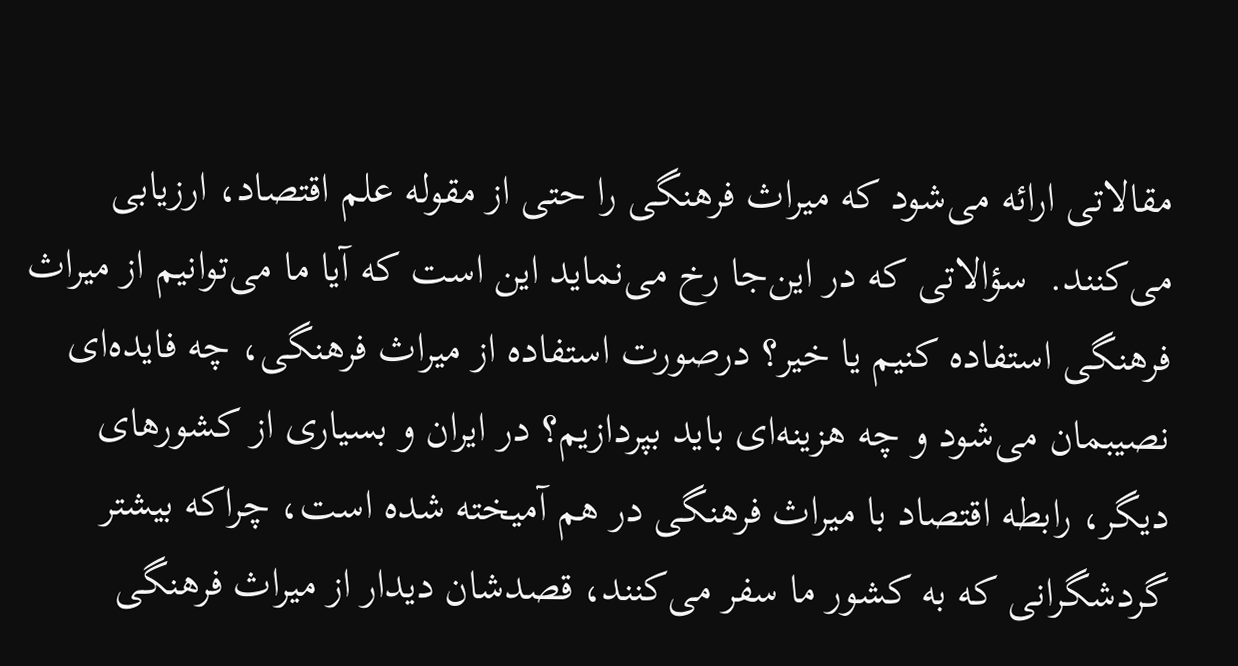مقالاتی ارائه می‌شود که میراث فرهنگی را حتی از مقوله علم اقتصاد، ارزیابی می‌کنند.  سؤالاتی که در این‌جا رخ می‌نماید این است که آیا ما می‌توانیم از میراث فرهنگی استفاده کنیم یا خیر؟ درصورت استفاده از میراث فرهنگی، چه فایده‌ای نصیبمان می‌شود و چه هزینه‌ای باید بپردازیم؟ در ایران و بسیاری از کشورهای دیگر، رابطه اقتصاد با میراث فرهنگی در هم آمیخته شده است، چراکه بیشتر گردشگرانی که به کشور ما سفر می‌کنند، قصدشان دیدار از میراث فرهنگی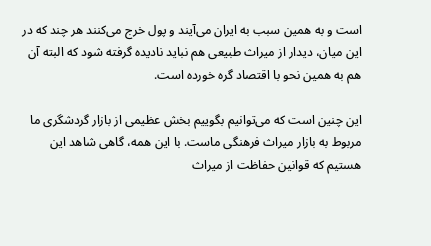است و به همین سبب به ایران می‌آیند و پول خرج می‌کنند هر چند که در این میان، دیدار از میراث طبیعی هم نباید نادیده گرفته شود که البته آن هم به همین نحو با اقتصاد گره خورده است.

این چنین است که می‌توانیم بگوییم بخش عظیمی از بازار گردشگری ما مربوط به بازار میراث فرهنگی ماست. با این همه، گاهی شاهد این هستیم که قوانین حفاظت از میراث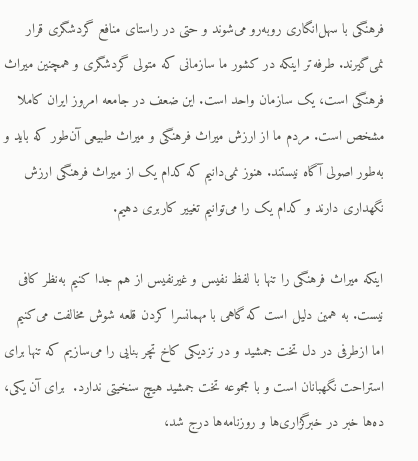فرهنگی با سهل‌انگاری روبه‌رو می‌شوند و حتی در راستای منافع گردشگری قرار نمی‌گیرند. طرفه‌تر اینکه در کشور ما سازمانی که متولی گردشگری و همچنین میراث فرهنگی است، یک سازمان واحد است. این ضعف در جامعه امروز ایران کاملا مشخص است. مردم ما از ارزش میراث فرهنگی و میراث طبیعی آن‌طور که باید و به‌طور اصولی آگاه نیستند. هنوز نمی‌دانیم که کدام یک از میراث فرهنگی ارزش نگهداری دارند و کدام یک را می‌توانیم تغییر کاربری دهیم.

اینکه میراث فرهنگی را تنها با لفظ نفیس و غیرنفیس از هم جدا کنیم به‌نظر کافی نیست. به همین دلیل است که گاهی با مهمانسرا کردن قلعه شوش مخالفت می‌کنیم اما ازطرفی در دل تخت جمشید و در نزدیکی کاخ تچر بنایی را می‌سازیم که تنها برای استراحت نگهبانان است و با مجموعه تخت جمشید هیچ سنخیتی ندارد.  برای آن یکی، ده‌ها خبر در خبرگزاری‌ها و روزنامه‌ها درج شد،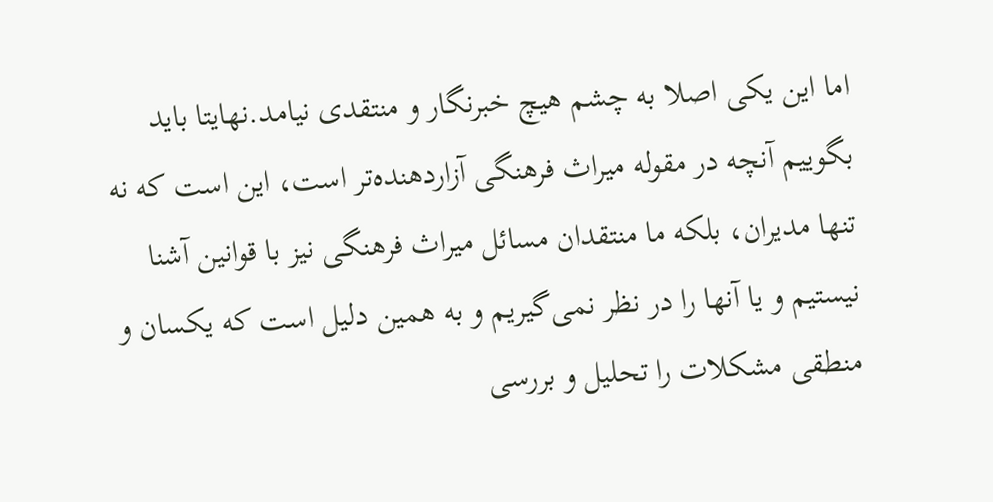اما این یکی اصلا به چشم هیچ خبرنگار و منتقدی نیامد.نهایتا باید بگوییم آنچه در مقوله میراث فرهنگی آزاردهنده‌تر است، این است که نه تنها مدیران، بلکه ما منتقدان مسائل میراث فرهنگی نیز با قوانین آشنا نیستیم و یا آنها را در نظر نمی‌گیریم و به همین دلیل است که یکسان و منطقی مشکلات را تحلیل و بررسی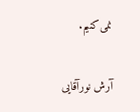نمی‌کنیم.

آرش نورآقایی